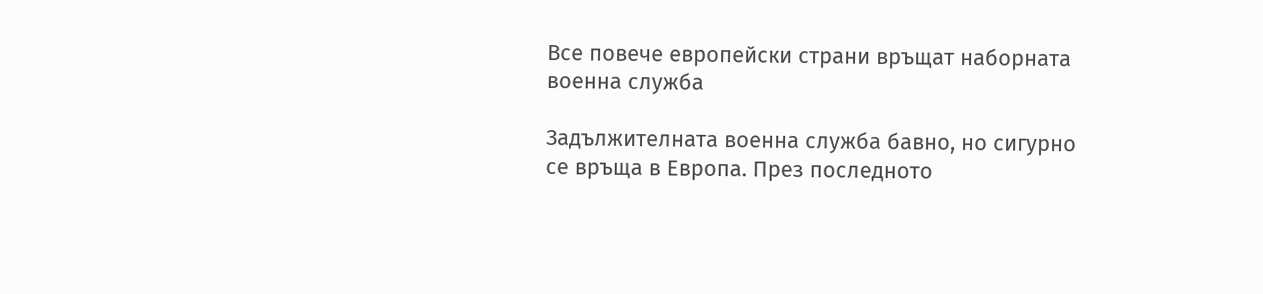Все повече европейски страни връщат наборната военна служба

Задължителната военна служба бавно, но сигурно се връща в Европа. През последното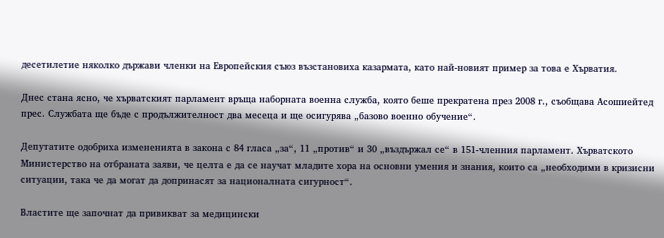десетилетие няколко държави членки на Европейския съюз възстановиха казармата, като най-новият пример за това е Хърватия.

Днес стана ясно, че хърватският парламент връща наборната военна служба, която беше прекратена през 2008 г., съобщава Асошиейтед прес. Службата ще бъде с продължителност два месеца и ще осигурява „базово военно обучение“.

Депутатите одобриха измененията в закона с 84 гласа „за“, 11 „против“ и 30 „въздържал се“ в 151-членния парламент. Хърватското Министерство на отбраната заяви, че целта е да се научат младите хора на основни умения и знания, които са „необходими в кризисни ситуации, така че да могат да допринасят за националната сигурност“.

Властите ще започнат да привикват за медицински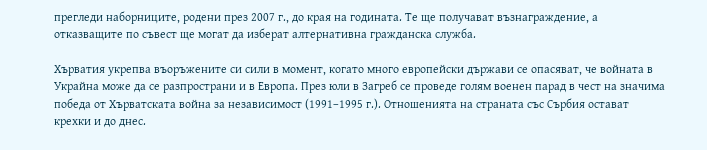прегледи наборниците, родени през 2007 г., до края на годината. Те ще получават възнаграждение, а отказващите по съвест ще могат да изберат алтернативна гражданска служба.

Хърватия укрепва въоръжените си сили в момент, когато много европейски държави се опасяват, че войната в Украйна може да се разпространи и в Европа. През юли в Загреб се проведе голям военен парад в чест на значима победа от Хърватската война за независимост (1991–1995 г.). Отношенията на страната със Сърбия остават крехки и до днес.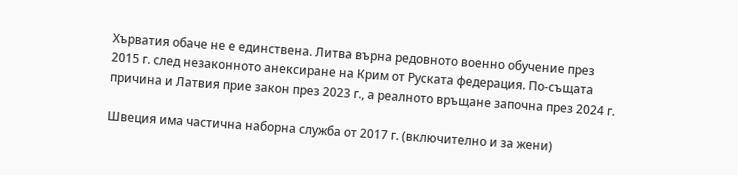Хърватия обаче не е единствена. Литва върна редовното военно обучение през 2015 г. след незаконното анексиране на Крим от Руската федерация. По-същата причина и Латвия прие закон през 2023 г., а реалното връщане започна през 2024 г.

Швеция има частична наборна служба от 2017 г. (включително и за жени)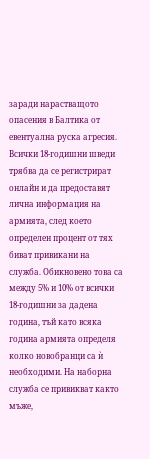заради нарастващото опасения в Балтика от евентуална руска агресия. Всички 18-годишни шведи трябва да се регистрират онлайн и да предоставят лична информация на армията, след което определен процент от тях биват привикани на служба. Обикновено това са между 5% и 10% от всички 18-годишни за дадена година, тъй като всяка година армията определя колко новобранци са ѝ необходими. На наборна служба се привикват както мъже,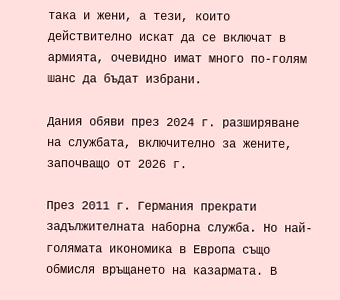така и жени, а тези, които действително искат да се включат в армията, очевидно имат много по-голям шанс да бъдат избрани.

Дания обяви през 2024 г. разширяване на службата, включително за жените, започващо от 2026 г.

През 2011 г. Германия прекрати задължителната наборна служба. Но най-голямата икономика в Европа също обмисля връщането на казармата. В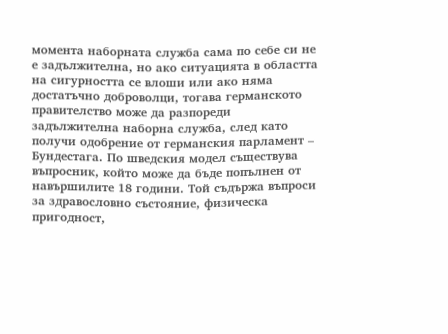момента наборната служба сама по себе си не е задължителна, но ако ситуацията в областта на сигурността се влоши или ако няма достатъчно доброволци, тогава германското правителство може да разпореди задължителна наборна служба, след като получи одобрение от германския парламент – Бундестага. По шведския модел съществува въпросник, който може да бъде попълнен от навършилите 18 години. Той съдържа въпроси за здравословно състояние, физическа пригодност,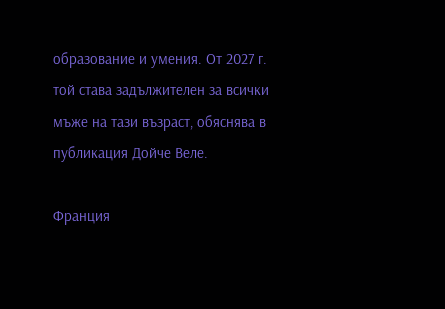образование и умения. От 2027 г. той става задължителен за всички мъже на тази възраст, обяснява в публикация Дойче Веле.

Франция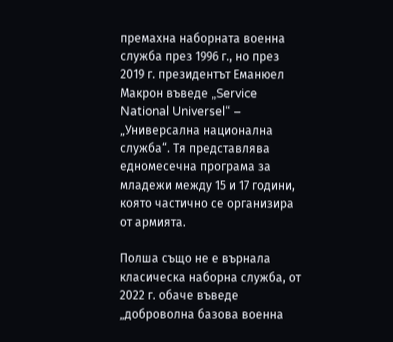премахна наборната военна служба през 1996 г., но през 2019 г. президентът Еманюел Макрон въведе „Service National Universel“ – „Универсална национална служба“. Тя представлява едномесечна програма за младежи между 15 и 17 години, която частично се организира от армията.

Полша също не е върнала класическа наборна служба, от 2022 г. обаче въведе „доброволна базова военна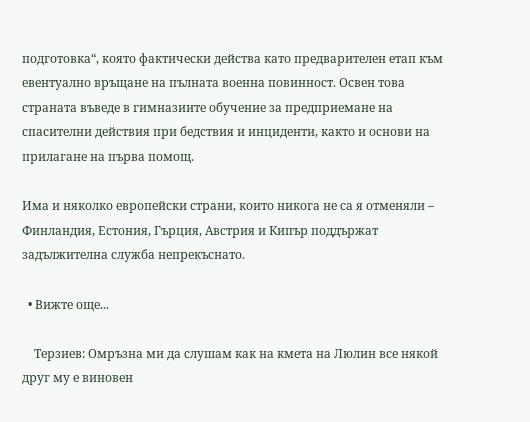подготовка“, която фактически действа като предварителен етап към евентуално връщане на пълната военна повинност. Освен това страната въведе в гимназиите обучение за предприемане на спасителни действия при бедствия и инциденти, както и основи на прилагане на първа помощ.

Има и няколко европейски страни, които никога не са я отменяли – Финландия, Естония, Гърция, Австрия и Кипър поддържат задължителна служба непрекъснато.

  • Вижте още...

    Терзиев: Омръзна ми да слушам как на кмета на Люлин все някой друг му е виновен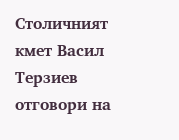Столичният кмет Васил Терзиев отговори на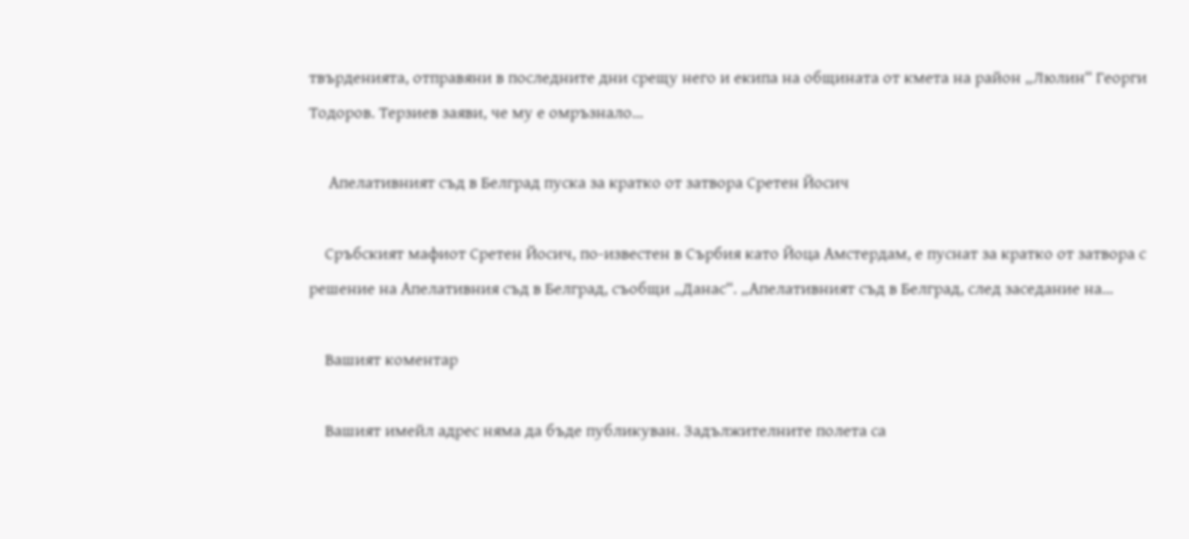твърденията, отправяни в последните дни срещу него и екипа на общината от кмета на район „Люлин“ Георги Тодоров. Терзиев заяви, че му е омръзнало…

     Апелативният съд в Белград пуска за кратко от затвора Сретен Йосич

    Сръбският мафиот Сретен Йосич, по-известен в Сърбия като Йоца Амстердам, е пуснат за кратко от затвора с решение на Апелативния съд в Белград, съобщи „Данас“. „Апелативният съд в Белград, след заседание на…

    Вашият коментар

    Вашият имейл адрес няма да бъде публикуван. Задължителните полета са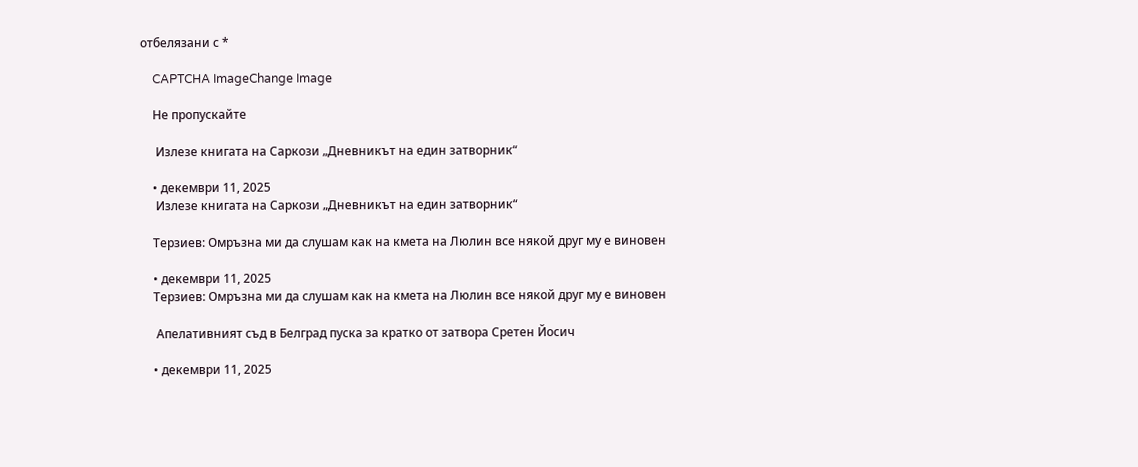отбелязани с *

    CAPTCHA ImageChange Image

    Не пропускайте

     Излезе книгата на Саркози „Дневникът на един затворник“

    • декември 11, 2025
     Излезе книгата на Саркози „Дневникът на един затворник“

    Терзиев: Омръзна ми да слушам как на кмета на Люлин все някой друг му е виновен

    • декември 11, 2025
    Терзиев: Омръзна ми да слушам как на кмета на Люлин все някой друг му е виновен

     Апелативният съд в Белград пуска за кратко от затвора Сретен Йосич

    • декември 11, 2025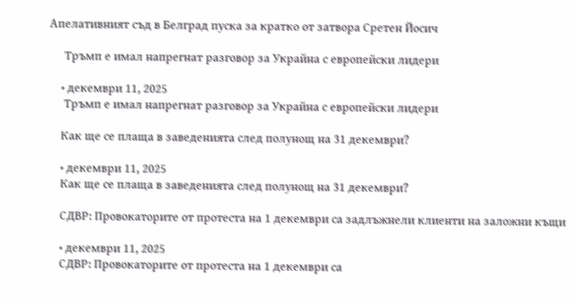Апелативният съд в Белград пуска за кратко от затвора Сретен Йосич

     Тръмп е имал напрегнат разговор за Украйна с европейски лидери

    • декември 11, 2025
     Тръмп е имал напрегнат разговор за Украйна с европейски лидери

    Как ще се плаща в заведенията след полунощ на 31 декември?

    • декември 11, 2025
    Как ще се плаща в заведенията след полунощ на 31 декември?

    СДВР: Провокаторите от протеста на 1 декември са задлъжнели клиенти на заложни къщи

    • декември 11, 2025
    СДВР: Провокаторите от протеста на 1 декември са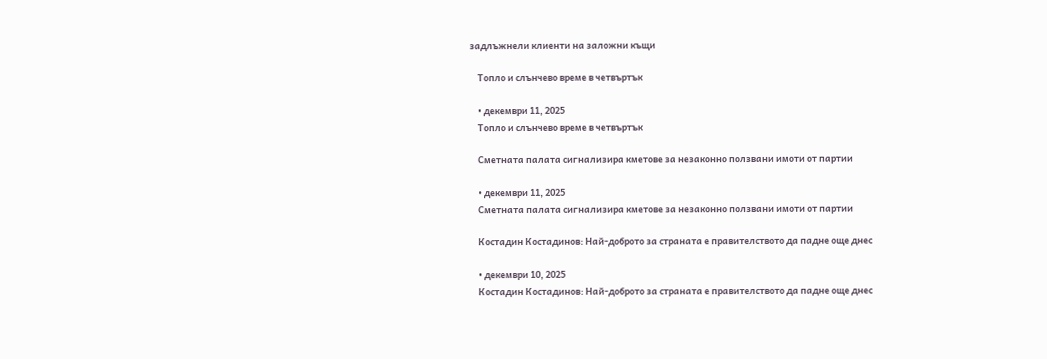задлъжнели клиенти на заложни къщи

    Топло и слънчево време в четвъртък

    • декември 11, 2025
    Топло и слънчево време в четвъртък

    Сметната палата сигнализира кметове за незаконно ползвани имоти от партии

    • декември 11, 2025
    Сметната палата сигнализира кметове за незаконно ползвани имоти от партии

    Костадин Костадинов: Най-доброто за страната е правителството да падне още днес

    • декември 10, 2025
    Костадин Костадинов: Най-доброто за страната е правителството да падне още днес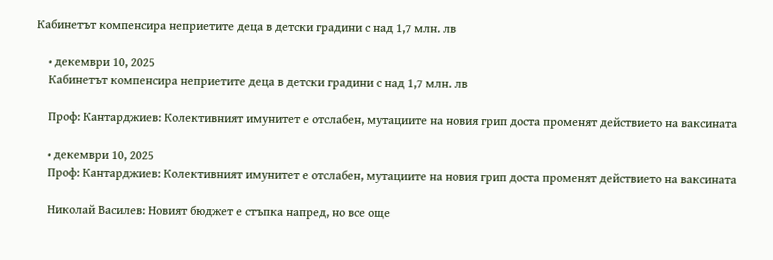Кабинетът компенсира неприетите деца в детски градини с над 1,7 млн. лв

    • декември 10, 2025
    Кабинетът компенсира неприетите деца в детски градини с над 1,7 млн. лв

    Проф: Кантарджиев: Колективният имунитет е отслабен, мутациите на новия грип доста променят действието на ваксината

    • декември 10, 2025
    Проф: Кантарджиев: Колективният имунитет е отслабен, мутациите на новия грип доста променят действието на ваксината

    Николай Василев: Новият бюджет е стъпка напред, но все още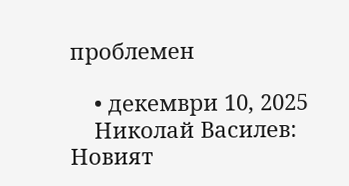проблемен

    • декември 10, 2025
    Николай Василев: Новият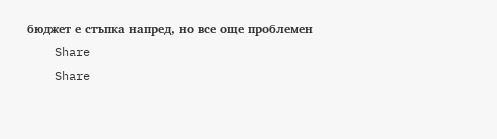бюджет е стъпка напред, но все още проблемен
    Share
    Share